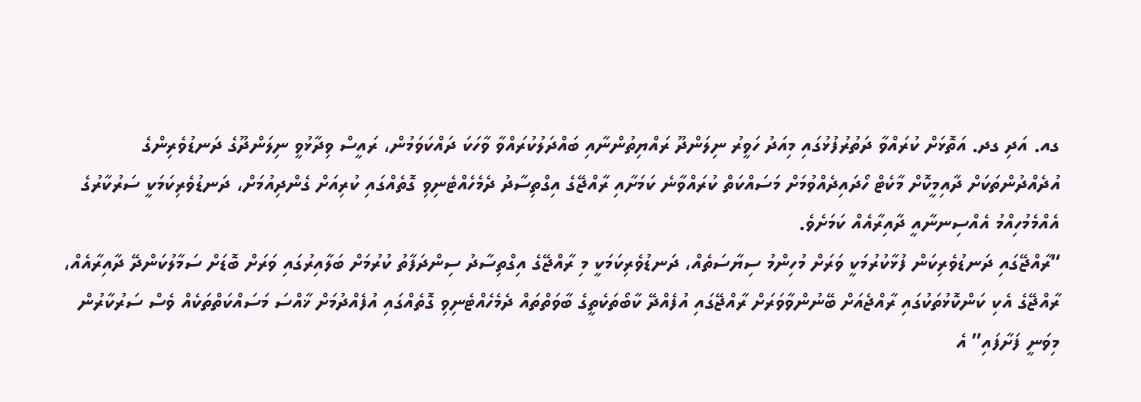ގއ. އަދި ގދ. އަތޮޅަށް ކުރައްވާ ދަތުރުފުޅުގައި މިއަދު ހަވީރު ނިލަންދޫ ރައްޔިތުންނާއި ބައްދަލުކުރައްވާ ވާހަކަ ދައްކަވަމުން، ރައީސް ވިދާޅުވީ ނިލަންދޫގެ ދަނޑުވެރިންގެ އުދެއްދުންތަކަށް ދާއިމީކޮށް މާކެޓް ހޯދައިދެއްވުމަށް މަސައްކަތް ކުރައްވާނެ ކަމަށާއި ރާއްޖޭގެ އިގްތިސާދު ދެމެހެއްޓެނިވި ގޮތެއްގައި ކުރިއަށް ގެންދިއުމަށް، ދަނޑުވެރިކަމަކީ ސަރުކާރުގެ އެއްމެމުހިއްމު އެއްސިނނާއީ ދާއިރާއެއް ކަމަށެވެ.
“ރާއްޖޭގައި ދަނޑުވެރިކަން ފުޅާކުރުމަކީ ވަރަށް މުހިންމު ސިޔާސަތެއް، ދަނޑުވެރިކަމަކީ މި ރާއްޖޭގެ އިގްތިސާދު ސިންދަފާތު ކުރުމަށް ބަލާއިރުގައި ވަރަށް ބޮޑަށް ސަމާލުކަންދޭ ދާއިރާއެއް، ރާއްޖޭގެ އެކި ކަންކޮޅުތަކުގައި ރާއްޖެއަށް ބޭނުންވާވަރަށް ރާއްޖޭގައި އުފެއްދޭ ކާބޯތަކެތީގެ ބާވަތްތައް ދެމެހެއްޓެނިވި ގޮތެއްގައި އުފެއްދުމަށް ޚާއްސަ މަސައްކަތްތަކެއް ވެސް ސަރުކާރުން މިވަނީ ފަށާފައި” އެ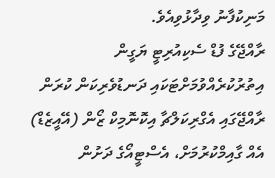މަނިކުފާނު ވިދާޅުވިއެވެ.
ރާއްޖޭގެ ފުޑް ސެކިއުރިޓީ ޔަގީން އިތުރުކުރެއްވުމަށްޓަކައި ދަނޑުވެރިކަން ކުރަން ރާއްޖޭގައި އެގްރިކަލްޗާ އިކޮނޮމިކް ޒޯން (އޭއީޒެޑް) އެއް ގާއިމްކުރުމަށް، އެސްޓީއޯގެ ދަށުން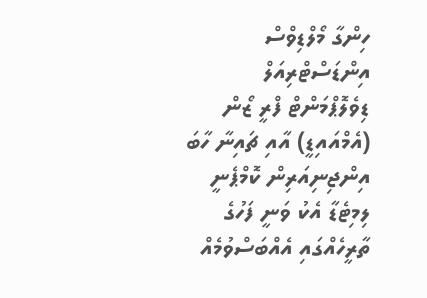ހިންގާ މޯލްޑިވްސް އިންޑަސްޓްރިއަލް ޑިވެލޮޕްމަންޓް ފްރީ ޒޯން (އެމްއައިޑީ) އާއި ޗައިނާ ހާބަ އިންޖިނިއަރިން ކޮމްޕެނީ ލިމިޓެޑާ އެކު ވަނީ ފަހުގެ ތާރީހެއްގައި އެއްބަސްވުމެއް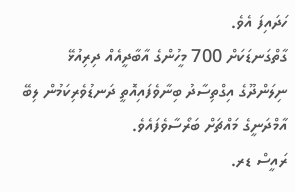ހަދައިފަ އެވެ.
ގާތްގަނޑަކަށް 700 މީހުންގެ އާބާދީއެއް ދިރިއުޅޭ ނިލަންދޫގެ އިގްތިސާދު ބިނާވެފައިއޮތީ ދަނޑުވެރިކަމުން ލިބޭ އާމްދަނީގެ މައްޗަށް ބަރޯސާވެފައެވެ.
ރައީސް ޑރ.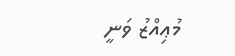މުޢިއްޒު ވަނީ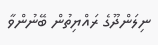ނިލަންދޫގެ ރައްޔިތުން ބޭނުންވާ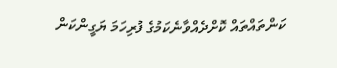ކަންތައްތައް ކޮށްދެއްވާނެކަމުގެ ފުރިހަމަ ޔަގީންކަން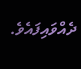ދެއްވައިފައެވެ.